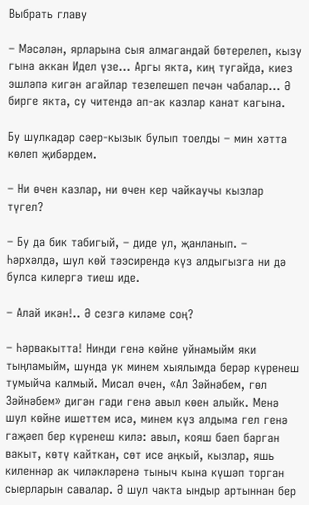Выбрать главу

– Мәсәлән, ярларына сыя алмагандай бөтерелеп, кызу гына аккан Идел үзе… Аргы якта, киң тугайда, киез эшләпә кигән агайлар тезелешеп печән чабалар… Ә бирге якта, су читендә ап-ак казлар канат кагына.

Бу шулкадәр сәер-кызык булып тоелды – мин хәтта көлеп җибәрдем.

– Ни өчен казлар, ни өчен кер чайкаучы кызлар түгел?

– Бу да бик табигый, – диде ул, җанланып. – Һәрхәлдә, шул көй тәэсирендә күз алдыгызга ни дә булса килергә тиеш иде.

– Алай икән!.. Ә сезгә киләме соң?

– Һәрвакытта! Нинди генә көйне уйнамыйм яки тыңламыйм, шунда ук минем хыялымда берәр күренеш тумыйча калмый. Мисал өчен, «Ал Зәйнәбем, гөл Зәйнәбем» дигән гади генә авыл көен алыйк. Менә шул көйне ишеттем исә, минем күз алдыма гел генә гаҗәеп бер күренеш килә: авыл, кояш баеп барган вакыт, көтү кайткан, сөт исе аңкый, кызлар, яшь киленнәр ак чиләкләренә тыныч кына күшәп торган сыерларын савалар. Ә шул чакта ындыр артыннан бер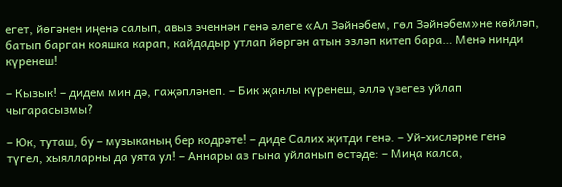егет, йөгәнен иңенә салып, авыз эченнән генә әлеге «Ал Зәйнәбем, гөл Зәйнәбем»не көйләп, батып барган кояшка карап, кайдадыр утлап йөргән атын эзләп китеп бара… Менә нинди күренеш!

– Кызык! – дидем мин дә, гаҗәпләнеп. – Бик җанлы күренеш, әллә үзегез уйлап чыгарасызмы?

– Юк, туташ, бу – музыканың бер кодрәте! – диде Салих җитди генә. – Уй-хисләрне генә түгел, хыялларны да уята ул! – Аннары аз гына уйланып өстәде: – Миңа калса,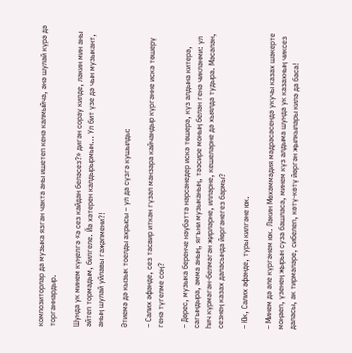композиторлар да музыка язган чакта аны ишетеп кенә калмыйча, әнә шулай күрә дә торганнардыр.

Шунда ук минем күңелгә «ә сез кайдан беләсез?» дигән сорау килде, ләкин мин аны әйтеп тормадым, билгеле. Йә хәтерен калдырырмын… Ул бит үзе дә чын музыкант, аның шулай уйлавы гаҗәпмени?!

Әтиемә дә кызык тоелды ахрысы – ул да сүзгә кушылды:

– Салих әфәнде, сез тасвир иткән гүзәл манзара кайчандыр күргәнне искә төшерү генә түгелме соң?

– Дөрес, музыка беренче нәүбәттә нәрсәнедер искә төшерә, күз алдына китерә, сагындыра, әмма аның, ягъни музыканың, тәэсире моның белән генә чикләнми: ул һич күрмәгән-белмәгән җирләрне, илләрне, кешеләрне дә хыялда тудыра. Мәсәлән, сезнең казах даласында йөргәнегез бармы?

– Юк, Салих әфәнде, туры килгәне юк.

– Минем дә әле күргәнем юк. Ләкин Мөхәммәдия мәдрәсәсендә укучы казах шәкерте моңаеп, үзенең җырын суза башласа, минем күз алдыма шунда ук казахның чиксез даласы, ак тирмәләре, сибелеп, көтү-көтү йөргән җылкылары килә да баса!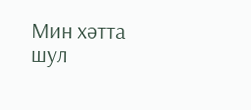Мин хәтта шул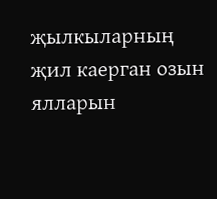җылкыларның җил каерган озын ялларын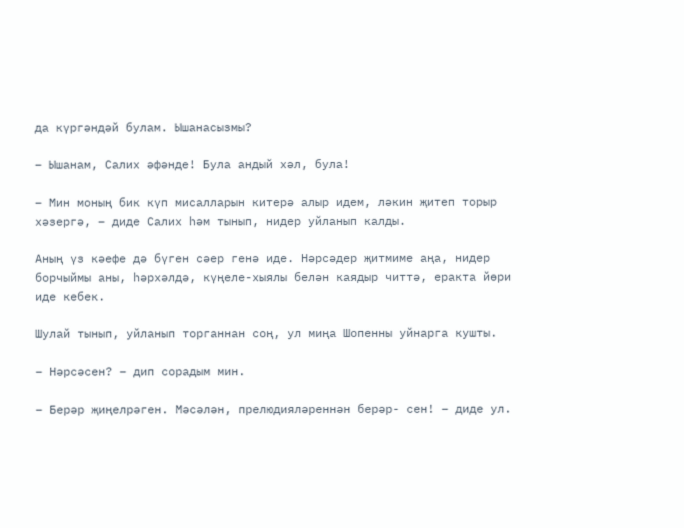да күргәндәй булам. Ышанасызмы?

– Ышанам, Салих әфәнде! Була андый хәл, була!

– Мин моның бик күп мисалларын китерә алыр идем, ләкин җитеп торыр хәзергә, – диде Салих һәм тынып, нидер уйланып калды.

Аның үз кәефе дә бүген сәер генә иде. Нәрсәдер җитмиме аңа, нидер борчыймы аны, һәрхәлдә, күңеле-хыялы белән каядыр читтә, еракта йөри иде кебек.

Шулай тынып, уйланып торганнан соң, ул миңа Шопенны уйнарга кушты.

– Нәрсәсен? – дип сорадым мин.

– Берәр җиңелрәген. Мәсәлән, прелюдияләреннән берәр- сен! – диде ул.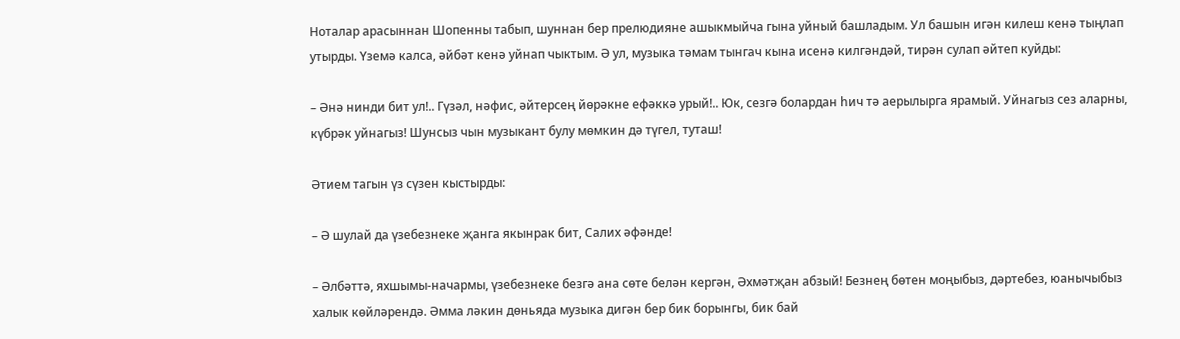Ноталар арасыннан Шопенны табып, шуннан бер прелюдияне ашыкмыйча гына уйный башладым. Ул башын игән килеш кенә тыңлап утырды. Үземә калса, әйбәт кенә уйнап чыктым. Ә ул, музыка тәмам тынгач кына исенә килгәндәй, тирән сулап әйтеп куйды:

– Әнә нинди бит ул!.. Гүзәл, нәфис, әйтерсең йөрәкне ефәккә урый!.. Юк, сезгә болардан һич тә аерылырга ярамый. Уйнагыз сез аларны, күбрәк уйнагыз! Шунсыз чын музыкант булу мөмкин дә түгел, туташ!

Әтием тагын үз сүзен кыстырды:

– Ә шулай да үзебезнеке җанга якынрак бит, Салих әфәнде!

– Әлбәттә, яхшымы-начармы, үзебезнеке безгә ана сөте белән кергән, Әхмәтҗан абзый! Безнең бөтен моңыбыз, дәртебез, юанычыбыз халык көйләрендә. Әмма ләкин дөньяда музыка дигән бер бик борынгы, бик бай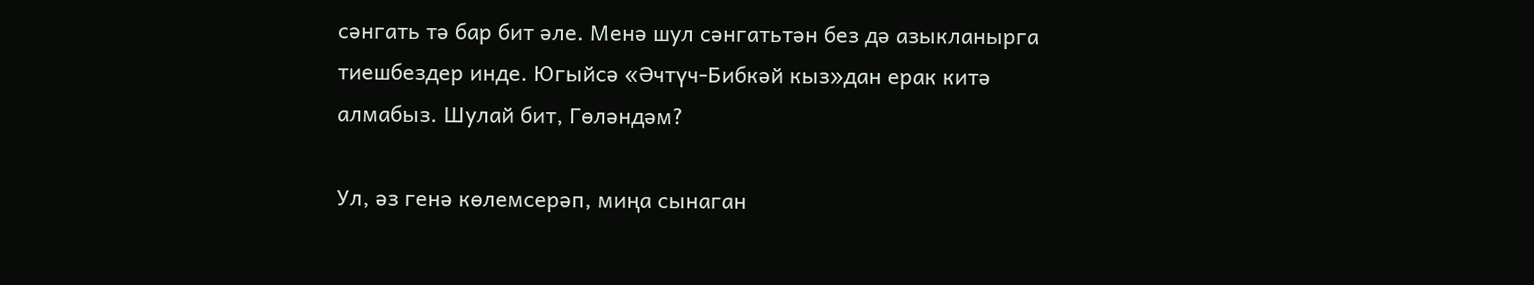сәнгать тә бар бит әле. Менә шул сәнгатьтән без дә азыкланырга тиешбездер инде. Югыйсә «Әчтүч-Бибкәй кыз»дан ерак китә алмабыз. Шулай бит, Гөләндәм?

Ул, әз генә көлемсерәп, миңа сынаган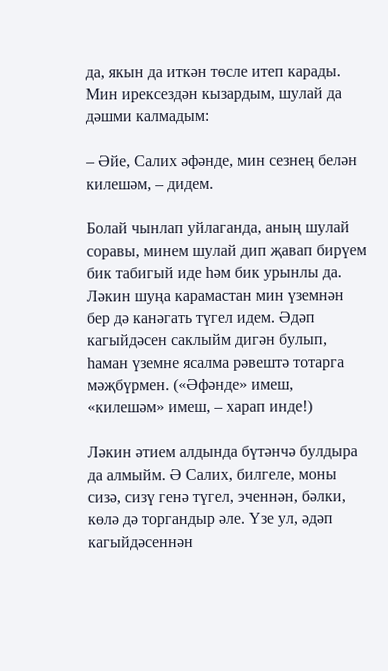да, якын да иткән төсле итеп карады. Мин ирексездән кызардым, шулай да дәшми калмадым:

– Әйе, Салих әфәнде, мин сезнең белән килешәм, – дидем.

Болай чынлап уйлаганда, аның шулай соравы, минем шулай дип җавап бирүем бик табигый иде һәм бик урынлы да. Ләкин шуңа карамастан мин үземнән бер дә канәгать түгел идем. Әдәп кагыйдәсен саклыйм дигән булып, һаман үземне ясалма рәвештә тотарга мәҗбүрмен. («Әфәнде» имеш, «килешәм» имеш, – харап инде!)

Ләкин әтием алдында бүтәнчә булдыра да алмыйм. Ә Салих, билгеле, моны сизә, сизү генә түгел, эченнән, бәлки, көлә дә торгандыр әле. Үзе ул, әдәп кагыйдәсеннән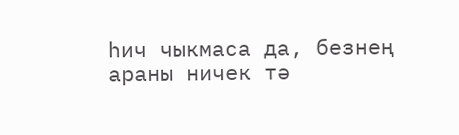һич чыкмаса да, безнең араны ничек тә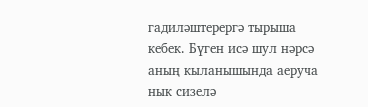гадиләштерергә тырыша кебек. Бүген исә шул нәрсә аның кыланышында аеруча нык сизелә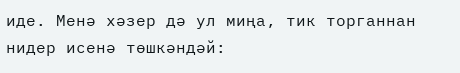иде. Менә хәзер дә ул миңа, тик торганнан нидер исенә төшкәндәй: